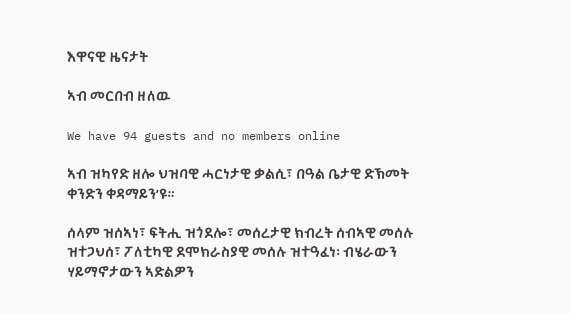እዋናዊ ዜናታት

ኣብ መርበብ ዘለዉ

We have 94 guests and no members online

ኣብ ዝካየድ ዘሎ ህዝባዊ ሓርነታዊ ቃልሲ፣ በዓል ቤታዊ ድኽመት ቀንድን ቀዳማይን’ዩ።

ሰላም ዝሰኣነ፣ ፍትሒ ዝጎደሎ፣ መሰረታዊ ክብረት ሰብኣዊ መሰሉ ዝተጋህሰ፣ ፖለቲካዊ ደሞክራስያዊ መሰሉ ዝተዓፈነ፡ ብሄራውን ሃይማኖታውን ኣድልዎን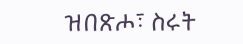ዝበጽሖ፣ ስሩት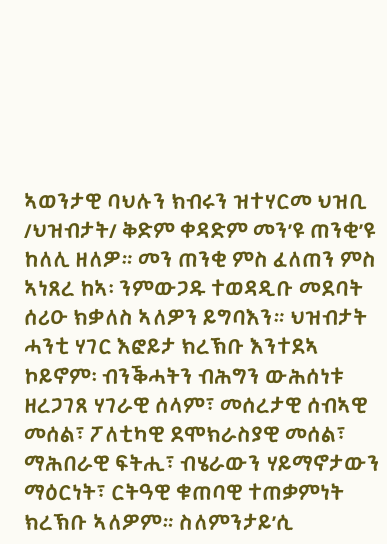ኣወንታዊ ባህሉን ክብሩን ዝተሃርመ ህዝቢ /ህዝብታት/ ቅድም ቀዳድም መን’ዩ ጠንቂ’ዩ ከለሊ ዘለዎ። መን ጠንቂ ምስ ፈለጠን ምስ ኣነጸረ ከኣ፡ ንምውጋዱ ተወዳዲቡ መደባት ሰሪዑ ክቃለስ ኣለዎን ይግባእን። ህዝብታት ሓንቲ ሃገር እፎይታ ክረኽቡ እንተደኣ ኮይኖም፡ ብንቕሓትን ብሕግን ውሕሰነቱ ዘረጋገጸ ሃገራዊ ሰላም፣ መሰረታዊ ሰብኣዊ መሰል፣ ፖለቲካዊ ደሞክራስያዊ መሰል፣ ማሕበራዊ ፍትሒ፣ ብሄራውን ሃይማኖታውን ማዕርነት፣ ርትዓዊ ቁጠባዊ ተጠቃምነት ክረኽቡ ኣለዎም። ስለምንታይ’ሲ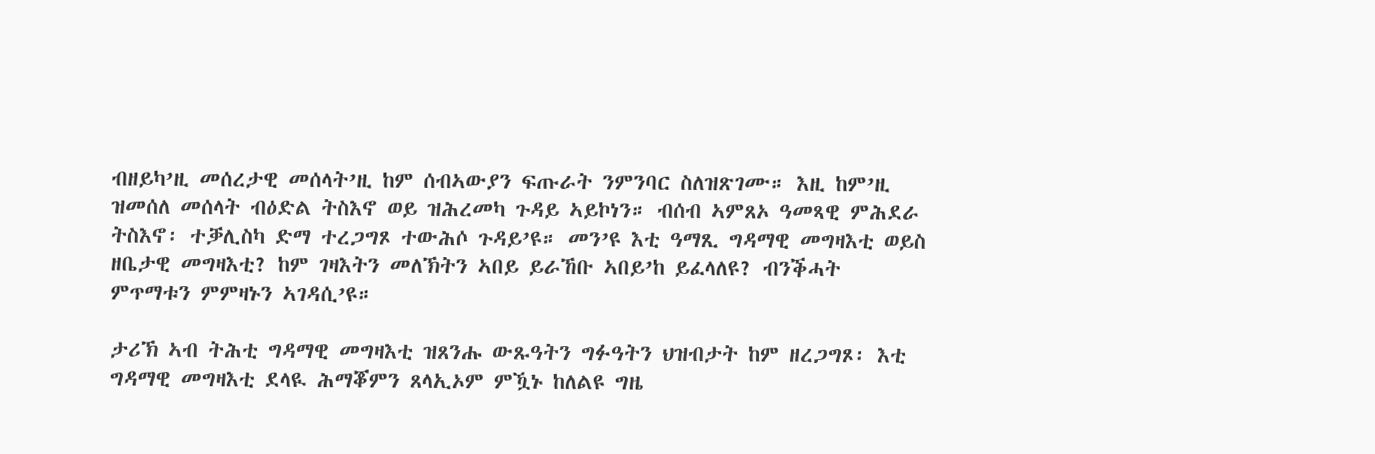ብዘይካ’ዚ መሰረታዊ መሰላት’ዚ ከም ሰብኣውያን ፍጡራት ንምንባር ስለዝጽገሙ። እዚ ከም’ዚ ዝመሰለ መሰላት ብዕድል ትስእኖ ወይ ዝሕረመካ ጉዳይ ኣይኮነን። ብሰብ ኣምጸኦ ዓመጻዊ ምሕደራ ትስእኖ፡ ተቓሊስካ ድማ ተረጋግጾ ተውሕሶ ጉዳይ’ዩ። መን’ዩ እቲ ዓማጺ ግዳማዊ መግዛእቲ ወይስ ዘቤታዊ መግዛእቲ? ከም ገዛእትን መለኽትን ኣበይ ይራኸቡ ኣበይ’ከ ይፈላለዩ? ብንቕሓት ምጥማቱን ምምዛኑን ኣገዳሲ’ዩ።

ታሪኽ ኣብ ትሕቲ ግዳማዊ መግዛእቲ ዝጸንሑ ውጹዓትን ግፉዓትን ህዝብታት ከም ዘረጋግጾ፡ እቲ ግዳማዊ መግዛእቲ ደላዪ ሕማቖምን ጸላኢኦም ምዃኑ ከለልዩ ግዜ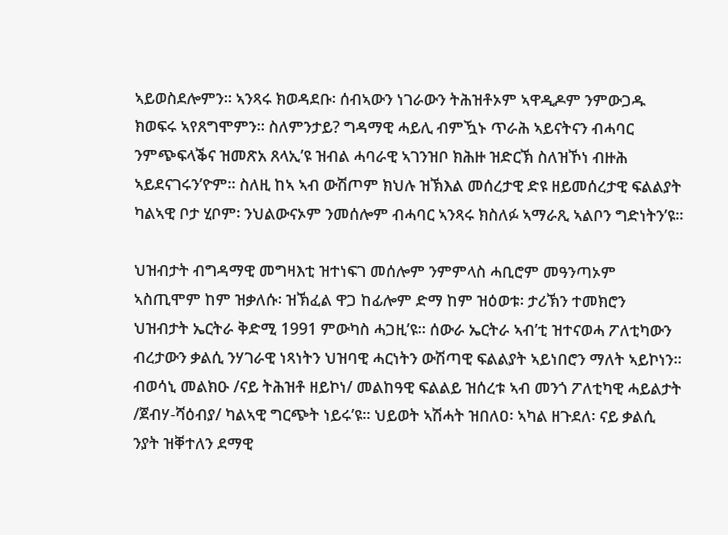ኣይወስደሎምን። ኣንጻሩ ክወዳደቡ፡ ሰብኣውን ነገራውን ትሕዝቶኦም ኣዋዲዶም ንምውጋዱ ክወፍሩ ኣየጸግሞምን። ስለምንታይ? ግዳማዊ ሓይሊ ብምዃኑ ጥራሕ ኣይናትናን ብሓባር ንምጭፍላቕና ዝመጽአ ጸላኢ’ዩ ዝብል ሓባራዊ ኣገንዝቦ ክሕዙ ዝድርኽ ስለዝኾነ ብዙሕ ኣይደናገሩን’ዮም። ስለዚ ከኣ ኣብ ውሽጦም ክህሉ ዝኽእል መሰረታዊ ድዩ ዘይመሰረታዊ ፍልልያት ካልኣዊ ቦታ ሂቦም፡ ንህልውናኦም ንመሰሎም ብሓባር ኣንጻሩ ክስለፉ ኣማራጺ ኣልቦን ግድነትን’ዩ።

ህዝብታት ብግዳማዊ መግዛእቲ ዝተነፍገ መሰሎም ንምምላስ ሓቢሮም መዓንጣኦም ኣስጢሞም ከም ዝቃለሱ፡ ዝኽፈል ዋጋ ከፊሎም ድማ ከም ዝዕወቱ፡ ታሪኽን ተመክሮን ህዝብታት ኤርትራ ቅድሚ 1991 ምውካስ ሓጋዚ’ዩ። ሰውራ ኤርትራ ኣብ’ቲ ዝተናወሓ ፖለቲካውን ብረታውን ቃልሲ ንሃገራዊ ነጻነትን ህዝባዊ ሓርነትን ውሽጣዊ ፍልልያት ኣይነበሮን ማለት ኣይኮነን። ብወሳኒ መልክዑ /ናይ ትሕዝቶ ዘይኮነ/ መልከዓዊ ፍልልይ ዝሰረቱ ኣብ መንጎ ፖለቲካዊ ሓይልታት /ጀብሃ-ሻዕብያ/ ካልኣዊ ግርጭት ነይሩ’ዩ። ህይወት ኣሽሓት ዝበለዐ፡ ኣካል ዘጉደለ፡ ናይ ቃልሲ ንያት ዝቐተለን ደማዊ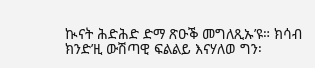ኲናት ሕድሕድ ድማ ጽዑቕ መግለጺኡ’ዩ። ክሳብ ክንድ’ዚ ውሽጣዊ ፍልልይ እናሃለወ ግን፡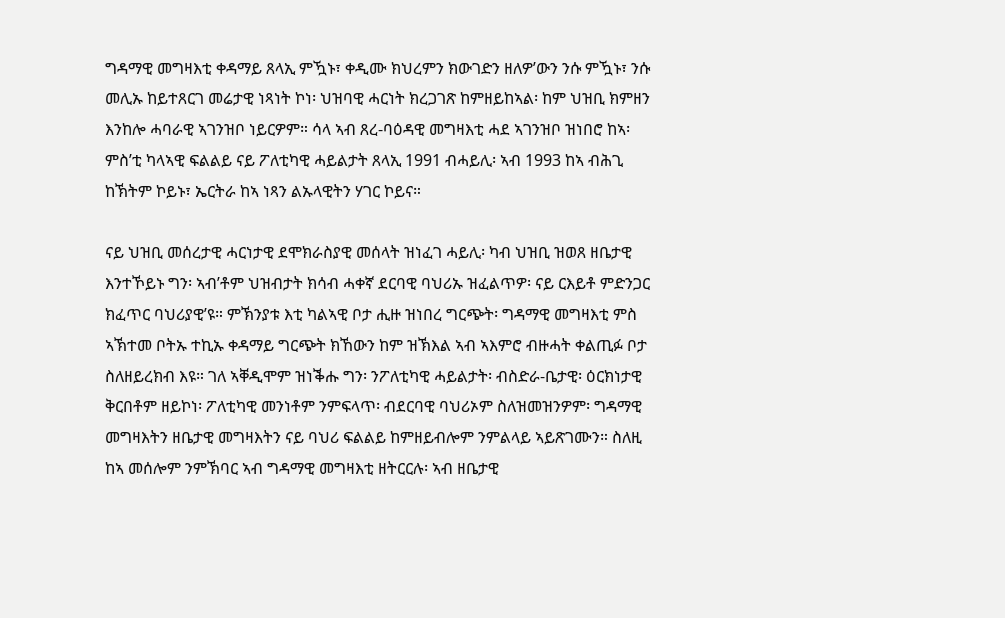ግዳማዊ መግዛእቲ ቀዳማይ ጸላኢ ምዃኑ፣ ቀዲሙ ክህረምን ክውገድን ዘለዎ’ውን ንሱ ምዃኑ፣ ንሱ መሊኡ ከይተጸርገ መሬታዊ ነጻነት ኮነ፡ ህዝባዊ ሓርነት ክረጋገጽ ከምዘይከኣል፡ ከም ህዝቢ ክምዘን እንከሎ ሓባራዊ ኣገንዝቦ ነይርዎም። ሳላ ኣብ ጸረ-ባዕዳዊ መግዛእቲ ሓደ ኣገንዝቦ ዝነበሮ ከኣ፡ ምስ’ቲ ካላኣዊ ፍልልይ ናይ ፖለቲካዊ ሓይልታት ጸላኢ 1991 ብሓይሊ፡ ኣብ 1993 ከኣ ብሕጊ ከኽትም ኮይኑ፣ ኤርትራ ከኣ ነጻን ልኡላዊትን ሃገር ኮይና።

ናይ ህዝቢ መሰረታዊ ሓርነታዊ ደሞክራስያዊ መሰላት ዝነፈገ ሓይሊ፡ ካብ ህዝቢ ዝወጸ ዘቤታዊ እንተኾይኑ ግን፡ ኣብ’ቶም ህዝብታት ክሳብ ሓቀኛ ደርባዊ ባህሪኡ ዝፈልጥዎ፡ ናይ ርእይቶ ምድንጋር ክፈጥር ባህሪያዊ’ዩ። ምኽንያቱ እቲ ካልኣዊ ቦታ ሒዙ ዝነበረ ግርጭት፡ ግዳማዊ መግዛእቲ ምስ ኣኽተመ ቦትኡ ተኪኡ ቀዳማይ ግርጭት ክኸውን ከም ዝኽእል ኣብ ኣእምሮ ብዙሓት ቀልጢፉ ቦታ ስለዘይረክብ እዩ። ገለ ኣቐዲሞም ዝነቕሑ ግን፡ ንፖለቲካዊ ሓይልታት፡ ብስድራ-ቤታዊ፡ ዕርክነታዊ ቅርበቶም ዘይኮነ፡ ፖለቲካዊ መንነቶም ንምፍላጥ፡ ብደርባዊ ባህሪኦም ስለዝመዝንዎም፡ ግዳማዊ መግዛእትን ዘቤታዊ መግዛእትን ናይ ባህሪ ፍልልይ ከምዘይብሎም ንምልላይ ኣይጽገሙን። ስለዚ ከኣ መሰሎም ንምኽባር ኣብ ግዳማዊ መግዛእቲ ዘትርርሉ፡ ኣብ ዘቤታዊ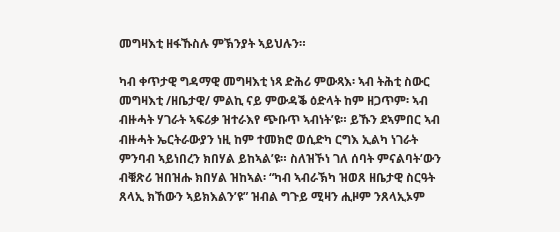መግዛእቲ ዘፋኹስሉ ምኽንያት ኣይህሉን።

ካብ ቀጥታዊ ግዳማዊ መግዛእቲ ነጻ ድሕሪ ምውጻእ፡ ኣብ ትሕቲ ስውር መግዛእቲ /ዘቤታዊ/ ምልኪ ናይ ምውዳቕ ዕድላት ከም ዘጋጥም፡ ኣብ ብዙሓት ሃገራት ኣፍሪቃ ዝተራእየ ጭቡጥ ኣብነት’ዩ። ይኹን ደኣምበር ኣብ ብዙሓት ኤርትራውያን ነዚ ከም ተመክሮ ወሲድካ ርግእ ኢልካ ነገራት ምንባብ ኣይነበረን ክበሃል ይከኣል’ዩ። ስለዝኾነ ገለ ሰባት ምናልባት’ውን ብቑጽሪ ዝበዝሑ ክበሃል ዝከኣል፡ “ካብ ኣብራኽካ ዝወጸ ዘቤታዊ ስርዓት ጸላኢ ክኸውን ኣይክእልን’ዩ” ዝብል ግጉይ ሚዛን ሒዞም ንጸላኢኦም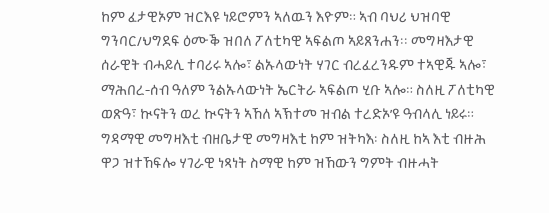ከም ፈታዊኦም ዝርእዩ ነይሮምን ኣለዉን እዮም። ኣብ ባህሪ ህዝባዊ ግንባር/ህግደፍ ዕሙቕ ዝበለ ፖለቲካዊ ኣፍልጦ ኣይጸንሐን፡፡ መግዛእታዊ ሰራዊት ብሓይሊ ተባሪሩ ኣሎ፣ ልኡላውነት ሃገር ብረፈረንዱም ተኣዊጁ ኣሎ፣ ማሕበረ-ሰብ ዓለም ንልኡላውነት ኤርትራ ኣፍልጦ ሂቡ ኣሎ። ስለዚ ፖለቲካዊ ወጽዓ፣ ኲናትን ወረ ኲናትን ኣኸለ ኣኽተመ ዝብል ተረድኦ’ዩ ዓብላሊ ነይሩ። ግዳማዊ መግዛእቲ ብዘቤታዊ መግዛእቲ ከም ዝትካእ፡ ስለዚ ከኣ እቲ ብዙሕ ዋጋ ዝተኸፍሎ ሃገራዊ ነጻነት ስማዊ ከም ዝኸውን ግምት ብዙሓት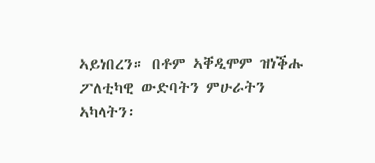ኣይነበረን። በቶም ኣቐዲሞም ዝነቕሑ ፖለቲካዊ ውድባትን ምሁራትን ኣካላትን፡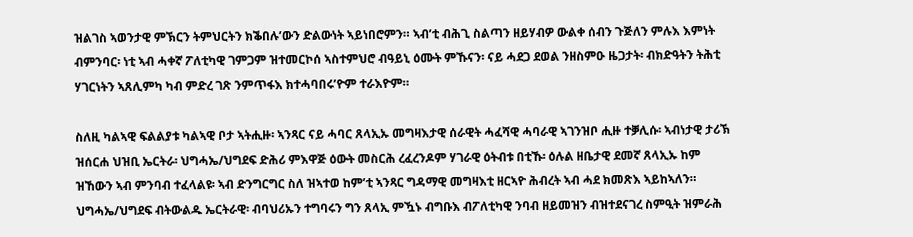ዝልገስ ኣወንታዊ ምኽርን ትምህርትን ክቕበሉ’ውን ድልውነት ኣይነበሮምን። ኣብ’ቲ ብሕጊ ስልጣን ዘይሃብዎ ውልቀ ሰብን ጉጅለን ምሉእ እምነት ብምንባር፡ ነቲ ኣብ ሓቀኛ ፖለቲካዊ ገምጋም ዝተመርኮሰ ኣስተምህሮ ብዓይኒ ዕሙት ምኹናን፡ ናይ ሓደጋ ደወል ንዘስምዑ ዜጋታት፡ ብክድዓትን ትሕቲ ሃገርነትን ኣጸሊምካ ካብ ምድረ ገጽ ንምጥፋእ ክተሓባበሩ’ዮም ተራእዮም።

ስለዚ ካልኣዊ ፍልልያቱ ካልኣዊ ቦታ ኣትሒዙ፡ ኣንጻር ናይ ሓባር ጸላኢኡ መግዛእታዊ ሰራዊት ሓፈሻዊ ሓባራዊ ኣገንዝቦ ሒዙ ተቓሊሱ፡ ኣብነታዊ ታሪኽ ዝሰርሐ ህዝቢ ኤርትራ፡ ህግሓኤ/ህግደፍ ድሕሪ ምእዋጅ ዕውት መስርሕ ረፈረንዶም ሃገራዊ ዕትብቱ በቲኹ፡ ዕሉል ዘቤታዊ ደመኛ ጸላኢኡ ከም ዝኸውን ኣብ ምንባብ ተፈላልዩ፡ ኣብ ድንግርግር ስለ ዝኣተወ ከም’ቲ ኣንጻር ግዳማዊ መግዛእቲ ዘርኣዮ ሕብረት ኣብ ሓደ ክመጽእ ኣይከኣለን። ህግሓኤ/ህግደፍ ብትውልዱ ኤርትራዊ፡ ብባህሪኡን ተግባሩን ግን ጸላኢ ምዃኑ ብግቡእ ብፖለቲካዊ ንባብ ዘይመዝን ብዝተደናገረ ስምዒት ዝምራሕ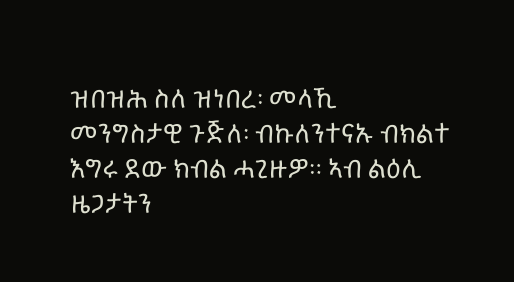ዝበዝሕ ስለ ዝነበረ፡ መላኺ መንግስታዊ ጉጅለ፡ ብኩለንተናኡ ብክልተ እግሩ ደው ክብል ሓጊዙዎ። ኣብ ልዕሊ ዜጋታትን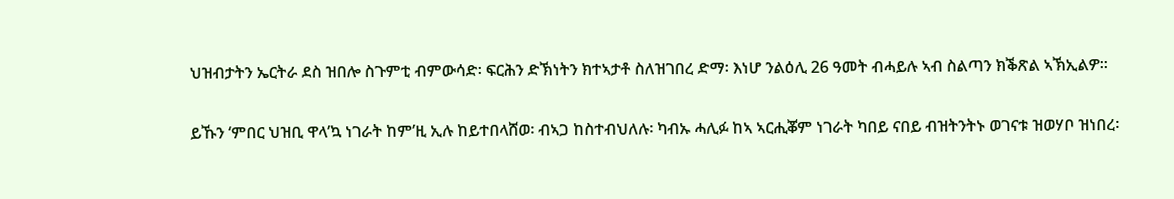ህዝብታትን ኤርትራ ደስ ዝበሎ ስጉምቲ ብምውሳድ፡ ፍርሕን ድኽነትን ክተኣታቶ ስለዝገበረ ድማ፡ እነሆ ንልዕሊ 26 ዓመት ብሓይሉ ኣብ ስልጣን ክቕጽል ኣኽኢልዎ።

ይኹን ‘ምበር ህዝቢ ዋላ’ኳ ነገራት ከም’ዚ ኢሉ ከይተበላሸወ፡ ብኣጋ ከስተብህለሉ፡ ካብኡ ሓሊፉ ከኣ ኣርሒቖም ነገራት ካበይ ናበይ ብዝትንትኑ ወገናቱ ዝወሃቦ ዝነበረ፡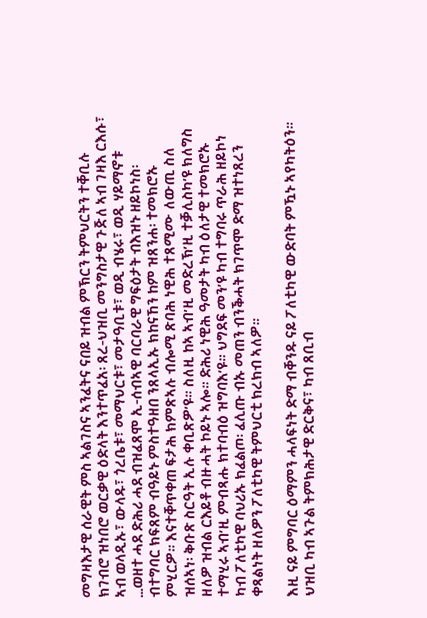መግዛእታዊ ሰራዊት ምስ ኣልገስና ኣንፈትና ናበይ ዝብል ምኽርን ትምህርትን ተቐቢሉ ክገብሮ ዝነበሮ ወርቃዊ ዕድላት እንተጥፈአ፡ ጸረ-ህዝቢ መንግስታዊ ጉጅለ ኣብ ገዛእ ርእሱ፣ ኣብ ወላዲኡ፣ ውላዱ፣ ጎረቤቱ፣ መማህርቱ፣ መታዓቢቱ፣ ወዲ ብሄሩ፣ ወዲ ሃይማኖቱ …ወዘተ ሓደ ድሕሪ ሓደ ብዝፈጸሞ ኢ-ሰብኣዊ ባርባራዊ ግፍዕታት ብእዝኑ ዘይኮነስ፡ ብተግባር ክፍጸም ብዓይኑ ምስተዓዘበ ንጸላኢኡ ክከናኸን ከም ዝጸንሐ፡ ተመክሮኡ ምሂርዎ። እናተቐጥቀጠ ፍታሕ ክምጽኣሉ ብሎሚ ጽባሕ ነዊሕ ተጸሚሙ ለውጢ ስለ ዝሰኣነ፡ ቅቡጽ ስርዓት ኢሉ ቀቢጽዎ’ዩ። ስለዚ ከኣ ኣብ’ዚ መድረኽ’ዚ ተቓሊስካ’ዩ ክለግስ ዘለዎ ዝብል ርእይቶ ብዙሓት ኮይኑ ኣሎ። ድሕሪ ነዊሕ ዓመታት ካብ ዕለታዊ ተመክሮኡ ተማሂሩ ኣብ’ዚ ምብጻሑ ክተባብዕ ዝግባእ’ዩ። ህግደፍ መን’ዩ ካብ ተግባሩ ጥራሕ ዘይኮነ ካብ ፖለቲካዊ ባህሪኡ ክፈልጦ፡ ፈሊጡ ብኡ መጠን ብንቕሓት ክገጥሞ ድማ ዝተነጸረን ቀጻልነት ዘለዎን ፖለቲካዊ ትምህርቲ ክረክብ ኣለዎ።

እዚ ናይ ምግባር ዕማምን ሓላፍነት ድማ ብቐንዱ ናይ ፖለቲካዊ ውድባት ምዃኑ ኣየካትዕን። ህዝቢ ካብ ኣጉል ትምክሕታዊ ድርቅና፣ ካብ ጸቢብ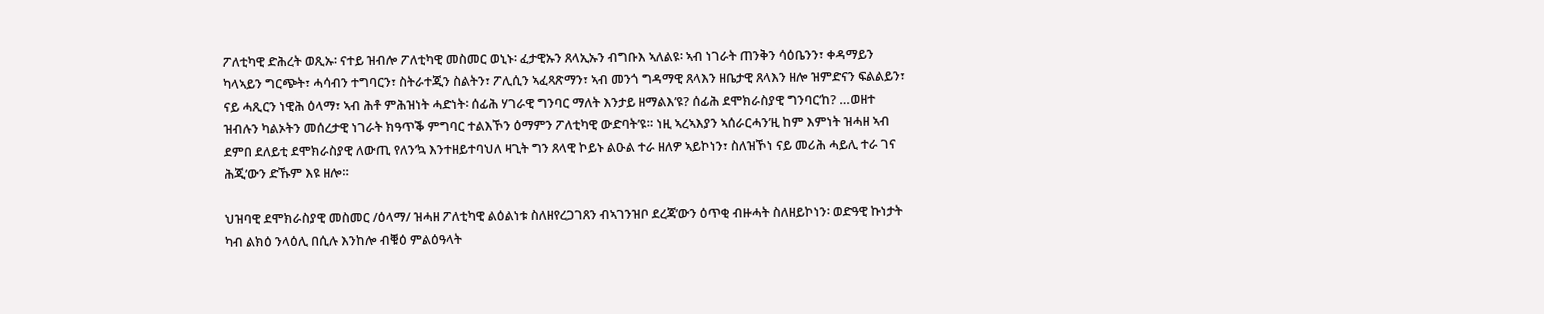ፖለቲካዊ ድሕረት ወጺኡ፡ ናተይ ዝብሎ ፖለቲካዊ መስመር ወኒኑ፡ ፈታዊኡን ጸላኢኡን ብግቡእ ኣለልዩ፡ ኣብ ነገራት ጠንቅን ሳዕቤንን፣ ቀዳማይን ካላኣይን ግርጭት፣ ሓሳብን ተግባርን፣ ስትራተጂን ስልትን፣ ፖሊሲን ኣፈጻጽማን፣ ኣብ መንጎ ግዳማዊ ጸላእን ዘቤታዊ ጸላእን ዘሎ ዝምድናን ፍልልይን፣ ናይ ሓጺርን ነዊሕ ዕላማ፣ ኣብ ሕቶ ምሕዝነት ሓድነት፡ ሰፊሕ ሃገራዊ ግንባር ማለት እንታይ ዘማልእ’ዩ? ሰፊሕ ደሞክራስያዊ ግንባር’ከ? …ወዘተ ዝብሉን ካልኦትን መሰረታዊ ነገራት ክዓጥቕ ምግባር ተልእኾን ዕማምን ፖለቲካዊ ውድባት’ዩ። ነዚ ኣረኣእያን ኣሰራርሓን’ዚ ከም እምነት ዝሓዘ ኣብ ደምበ ደለይቲ ደሞክራስያዊ ለውጢ የለን’ኳ እንተዘይተባህለ ዛጊት ግን ጸላዊ ኮይኑ ልዑል ተራ ዘለዎ ኣይኮነን፣ ስለዝኾነ ናይ መሪሕ ሓይሊ ተራ ገና ሕጂ’ውን ድኹም እዩ ዘሎ።

ህዝባዊ ደሞክራስያዊ መስመር /ዕላማ/ ዝሓዘ ፖለቲካዊ ልዕልነቱ ስለዘየረጋገጸን ብኣገንዝቦ ደረጃ’ውን ዕጥቂ ብዙሓት ስለዘይኮነን፡ ወድዓዊ ኩነታት ካብ ልክዕ ንላዕሊ በሲሉ እንከሎ ብቑዕ ምልዕዓላት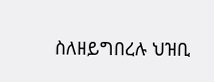ስለዘይግበረሉ ህዝቢ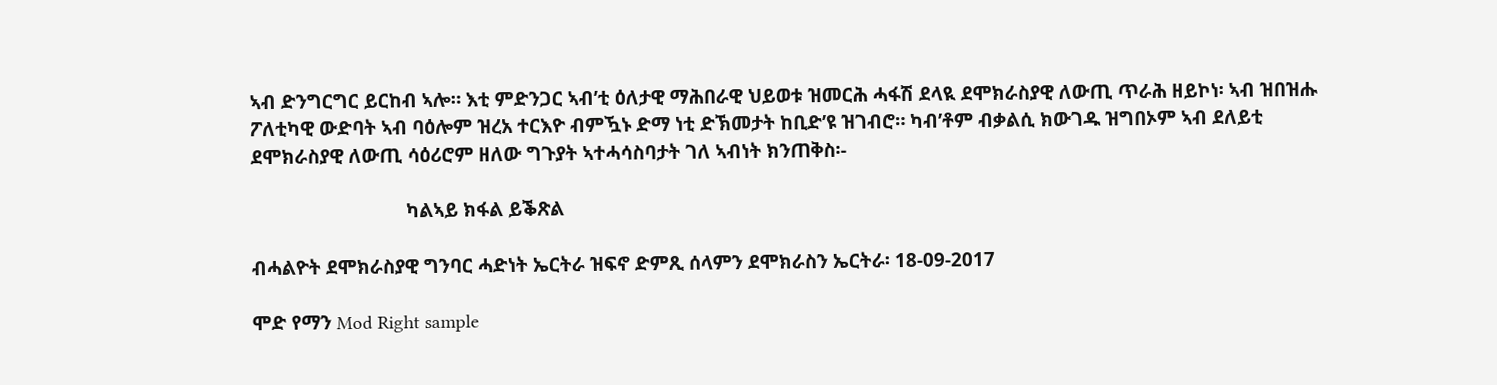ኣብ ድንግርግር ይርከብ ኣሎ። እቲ ምድንጋር ኣብ’ቲ ዕለታዊ ማሕበራዊ ህይወቱ ዝመርሕ ሓፋሽ ደላዪ ደሞክራስያዊ ለውጢ ጥራሕ ዘይኮነ፡ ኣብ ዝበዝሑ ፖለቲካዊ ውድባት ኣብ ባዕሎም ዝረአ ተርእዮ ብምዃኑ ድማ ነቲ ድኽመታት ከቢድ’ዩ ዝገብሮ። ካብ’ቶም ብቃልሲ ክውገዱ ዝግበኦም ኣብ ደለይቲ ደሞክራስያዊ ለውጢ ሳዕሪሮም ዘለው ግጉያት ኣተሓሳስባታት ገለ ኣብነት ክንጠቅስ፡-

                               ካልኣይ ክፋል ይቕጽል

ብሓልዮት ደሞክራስያዊ ግንባር ሓድነት ኤርትራ ዝፍኖ ድምጺ ሰላምን ደሞክራስን ኤርትራ፡ 18-09-2017

ሞድ የማን Mod Right sample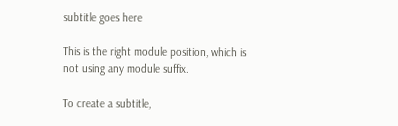subtitle goes here

This is the right module position, which is not using any module suffix.

To create a subtitle,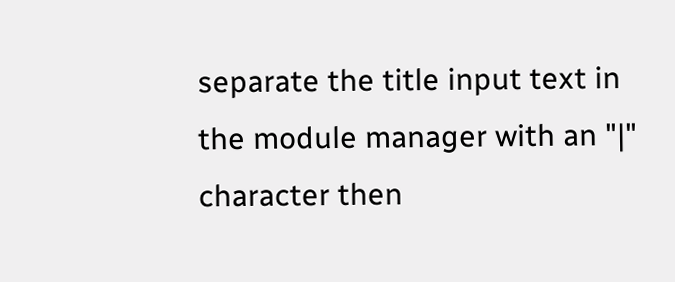separate the title input text in the module manager with an "|" character then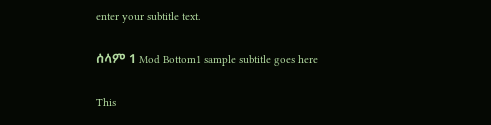enter your subtitle text.

ሰላም 1 Mod Bottom1 sample subtitle goes here

This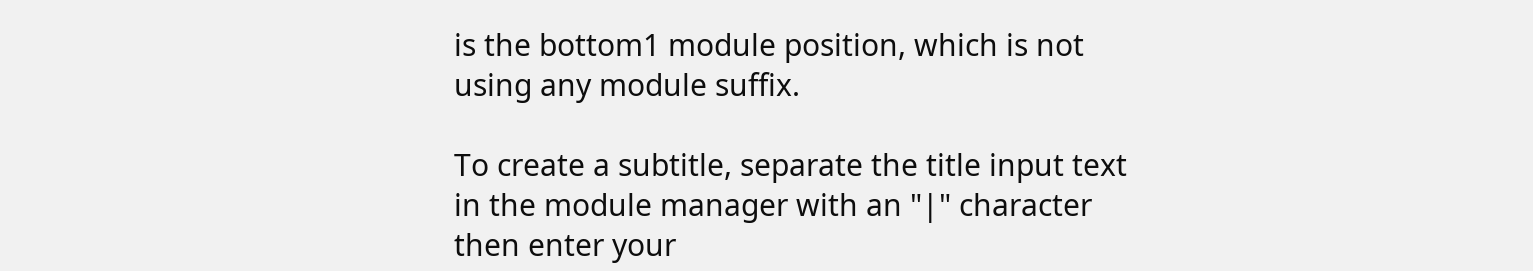is the bottom1 module position, which is not using any module suffix.

To create a subtitle, separate the title input text in the module manager with an "|" character then enter your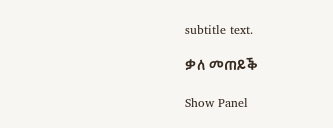subtitle text.

ቃለ መጠይቕ

Show Panel